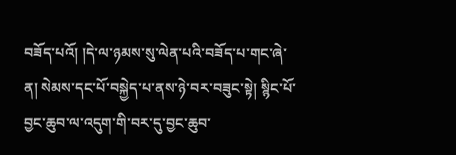བཟོད་པའོ། །དེ་ལ་ཉམས་སུ་ལེན་པའི་བཟོད་པ་གང་ཞེ་ན། སེམས་དང་པོ་བསྐྱེད་པ་ནས་ཉེ་བར་བཟུང་སྟེ། སྙིང་པོ་བྱང་ཆུབ་ལ་འདུག་གི་བར་དུ་བྱང་ཆུབ་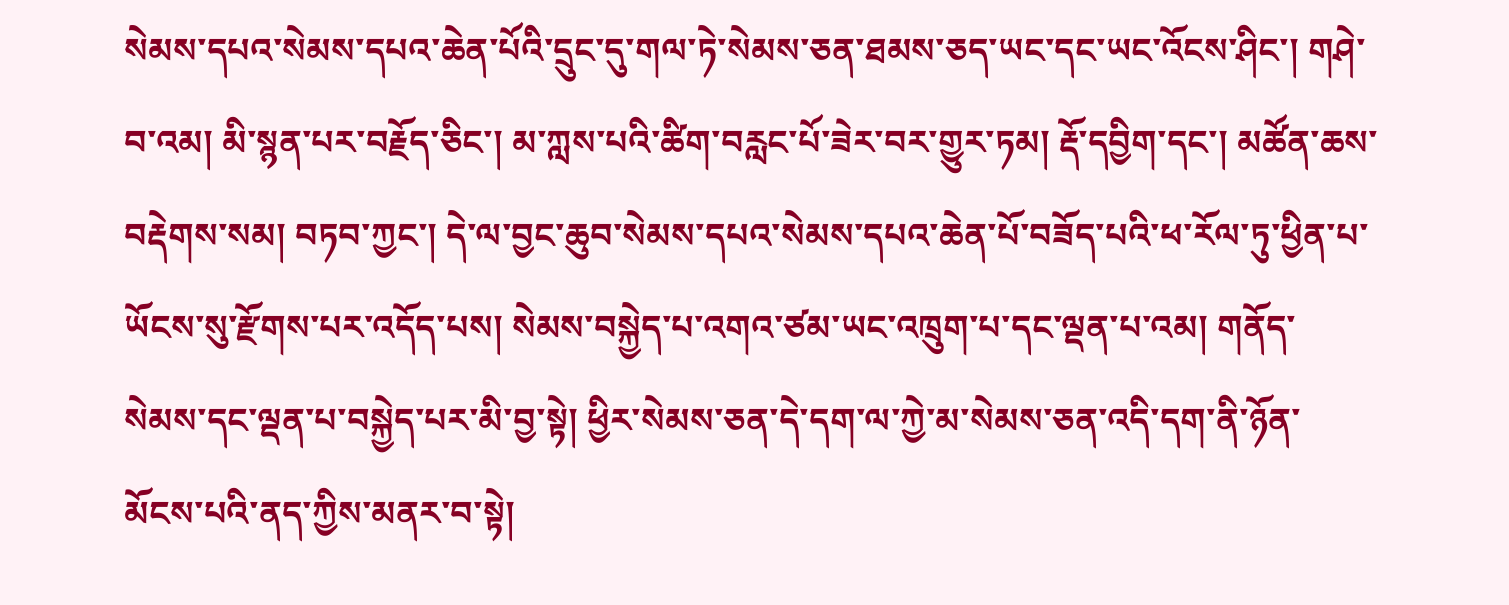སེམས་དཔའ་སེམས་དཔའ་ཆེན་པོའི་དྲུང་དུ་གལ་ཏེ་སེམས་ཅན་ཐམས་ཅད་ཡང་དང་ཡང་འོངས་ཤིང་། གཤེ་བ་འམ། མི་སྙན་པར་བརྗོད་ཅིང་། མ་ཀླས་པའི་ཚིག་བརླང་པོ་ཟེར་བར་གྱུར་ཏམ། རྡོ་དབྱིག་དང་། མཚོན་ཆས་བརྡེགས་སམ། བཏབ་ཀྱང་། དེ་ལ་བྱང་ཆུབ་སེམས་དཔའ་སེམས་དཔའ་ཆེན་པོ་བཟོད་པའི་ཕ་རོལ་ཏུ་ཕྱིན་པ་ཡོངས་སུ་རྫོགས་པར་འདོད་པས། སེམས་བསྐྱེད་པ་འགའ་ཙམ་ཡང་འཁྲུག་པ་དང་ལྡན་པ་འམ། གནོད་སེམས་དང་ལྡན་པ་བསྐྱེད་པར་མི་བྱ་སྟེ། ཕྱིར་སེམས་ཅན་དེ་དག་ལ་ཀྱེ་མ་སེམས་ཅན་འདི་དག་ནི་ཉོན་མོངས་པའི་ནད་ཀྱིས་མནར་བ་སྟེ།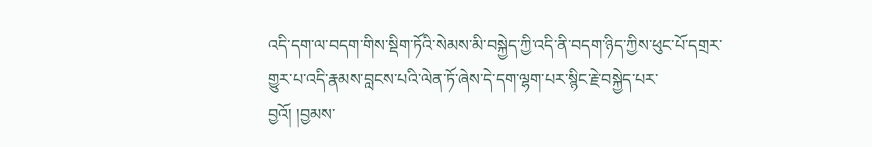འདི་དག་ལ་བདག་གིས་སྡིག་ཏོའི་སེམས་མི་བསྐྱེད་ཀྱི་འདི་ནི་བདག་ཉིད་ཀྱིས་ཕུང་པོ་དགྲར་གྱུར་པ་འདི་རྣམས་བླངས་པའི་ལེན་ཏོ་ཞེས་དེ་དག་ལྷག་པར་སྙིང་རྗེ་བསྐྱེད་པར་བྱའོ། །བྱམས་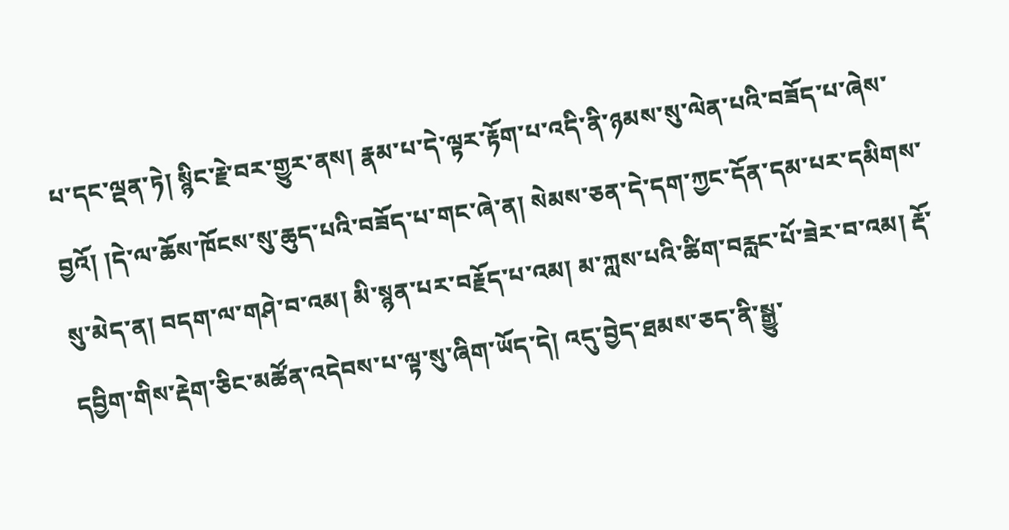པ་དང་ལྡན་ཏེ། སྙིང་རྗེ་བར་གྱུར་ནས། རྣམ་པ་དེ་ལྟར་རྟོག་པ་འདི་ནི་ཉམས་སུ་ལེན་པའི་བཟོད་པ་ཞེས་བྱའོ། །དེ་ལ་ཆོས་ཁོངས་སུ་ཆུད་པའི་བཟོད་པ་གང་ཞེ་ན། སེམས་ཅན་དེ་དག་ཀྱང་དོན་དམ་པར་དམིགས་སུ་མེད་ན། བདག་ལ་གཤེ་བ་འམ། མི་སྙན་པར་བརྗོད་པ་འམ། མ་ཀླས་པའི་ཚིག་བརླང་པོ་ཟེར་བ་འམ། རྡོ་དབྱིག་གིས་རྡེག་ཅིང་མཚོན་འདེབས་པ་ལྟ་སུ་ཞིག་ཡོད་དེ། འདུ་བྱེད་ཐམས་ཅད་ནི་སྒྱུ་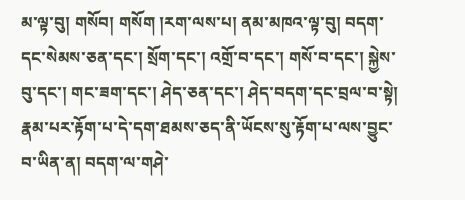མ་ལྟ་བུ། གསོབ། གསོག །རག་ལས་པ། ནམ་མཁའ་ལྟ་བུ། བདག་དང་སེམས་ཅན་དང་། སྲོག་དང་། འགྲོ་བ་དང་། གསོ་བ་དང་། སྐྱེས་བུ་དང་། གང་ཟག་དང་། ཤེད་ཅན་དང་། ཤེད་བདག་དང་བྲལ་བ་སྟེ། རྣམ་པར་རྟོག་པ་དེ་དག་ཐམས་ཅད་ནི་ཡོངས་སུ་རྟོག་པ་ལས་བྱུང་བ་ཡིན་ན། བདག་ལ་གཤེ་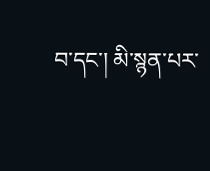བ་དང་། མི་སྙན་པར་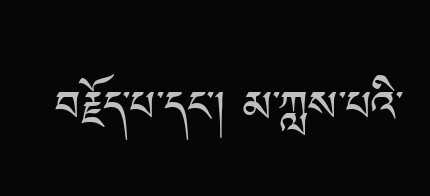བརྗོད་པ་དང་། མ་ཀླས་པའི་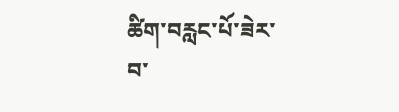ཚིག་བརླང་པོ་ཟེར་བ་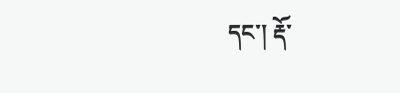དང་། རྡོ་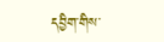དབྱིག་གིས་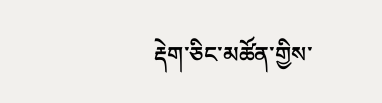རྡེག་ཅིང་མཚོན་གྱིས་